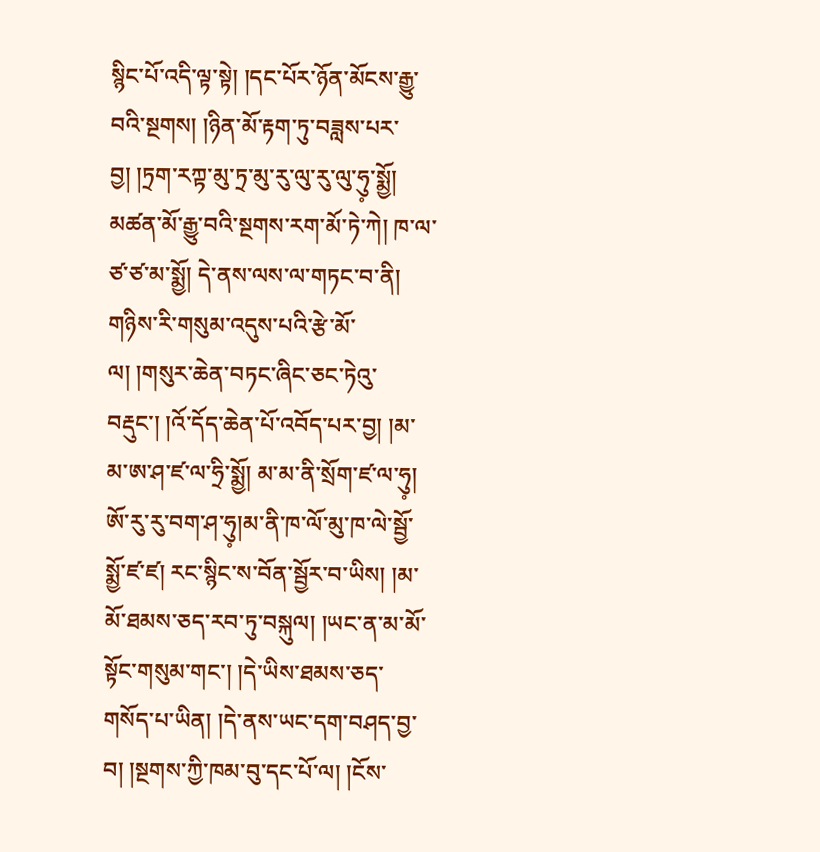སྙིང་པོ་འདི་ལྟ་སྟེ། །དང་པོར་ཉོན་མོངས་རྒྱུ་བའི་སྔགས། །ཉིན་མོ་རྟག་ཏུ་བཟླས་པར་བྱ། །ཏྲག་རཀྟ་མུ་ཏྲ་མུ་རུ་ལུ་རུ་ལུ་ཧུ༷་སྨྱོ། མཚན་མོ་རྒྱུ་བའི་སྔགས་རག་མོ་ཏེ་ཀེ། ཁ་ལ་ཙ་ཙ་མ་སྨྱོ། དེ་ནས་ལས་ལ་གཏང་བ་ནི། གཉིས་རི་གསུམ་འདུས་པའི་རྩེ་མོ་ལ། །གསུར་ཆེན་བཏང་ཞིང་ཅང་ཏེའུ་བརྡུང་། །འོ་དོད་ཆེན་པོ་འབོད་པར་བྱ། །མ་མ་ཨ་ཤ་ཛ་ལ་ཧྲི་སྨྱོ། མ་མ་ནི་སྲོག་ཛ་ལ་ཧུ༷། ཨོ་རུ་རུ་བག་ཤ་ཧུ༷།མ་ནི་ཁ་ལོ་མུ་ཁ་ལེ་སྦྱོ་སྨྱོ་ཛ་ཛ། རང་སྙིང་ས་བོན་སྦྱོར་བ་ཡིས། །མ་མོ་ཐམས་ཅད་རབ་ཏུ་བསྐུལ། །ཡང་ན་མ་མོ་སྟོང་གསུམ་གང་། །དེ་ཡིས་ཐམས་ཅད་གསོད་པ་ཡིན། །དེ་ནས་ཡང་དག་བཤད་བྱ་བ། །སྔགས་ཀྱི་ཁམ་བུ་དང་པོ་ལ། །ངོས་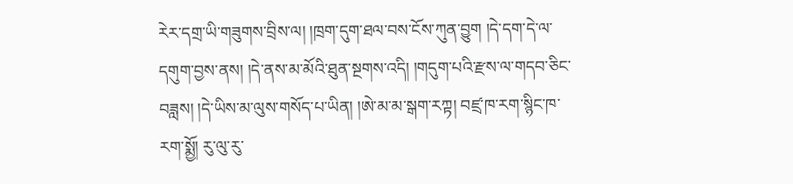རེར་དགྲ་ཡི་གཟུགས་བྲིས་ལ། །ཁྲག་དུག་ཐལ་བས་ངོས་ཀུན་བྱུག །དེ་དག་དེ་ལ་དགུག་བྱས་ནས། །དེ་ནས་མ་མོའི་ཐུན་སྔགས་འདི། །གདུག་པའི་རྫས་ལ་གདབ་ཅིང་བཟླས། །དེ་ཡིས་མ་ལུས་གསོད་པ་ཡིན། །ཨེ་མ་མ་སྒག་རཀྟ། བཛྲ་ཁ་རག་སྙིང་ཁ་རག་སྨྱོ། རུ་ལུ་རུ་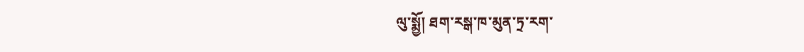ལུ་སྨྱོ། ཐག་རསྒ་ཁ་མུན་ཏྲ་རག་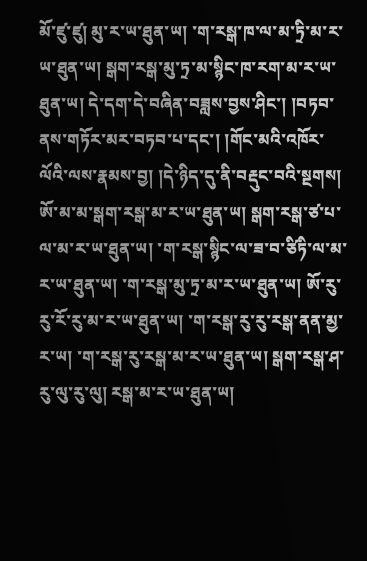མོ་ཛུ་ཛུ། མུ་ར་ཡ་ཐུན་ཡ། ་ག་རསྒ་ཁ་ལ་མ་ཏྲི་མ་ར་ཡ་ཐུན་ཡ། སྒག་རསྒ་མུ་ཏྲ་མ་སྙིང་ཁ་རག་མ་ར་ཡ་ཐུན་ཡ། དེ་དག་དེ་བཞིན་བཟླས་བྱས་ཤིང་། །བཏབ་ནས་གཏོར་མར་བཏབ་པ་དང་། །གོང་མའི་འཁོར་ལོའི་ལས་རྣམས་བྱ། །དེ་ཉིད་དུ་ནི་བརྡུང་བའི་སྔགས། ཨོ་མ་མ་སྒག་རསྒ་མ་ར་ཡ་ཐུན་ཡ། སྒག་རསྒ་ཙ་པ་ལ་མ་ར་ཡ་ཐུན་ཡ། ་ག་རསྒ་སྙིང་ལ་ཟ་བ་ཙིཏི་ལ་མ་ར་ཡ་ཐུན་ཡ། ་ག་རསྒ་མུ་ཏྲ་མ་ར་ཡ་ཐུན་ཡ། ཨོ་རུ་རུ་རོ་རུ་མ་ར་ཡ་ཐུན་ཡ། ་ག་རསྒ་རུ་རུ་རསྒ་ནན་མྱ་ར་ཡ། ་ག་རསྒ་རུ་རསྒ་མ་ར་ཡ་ཐུན་ཡ། སྒག་རསྒ་ཤ་རུ་ལུ་རུ་ལུ། རསྒ་མ་ར་ཡ་ཐུན་ཡ།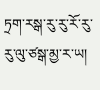ཏྲག་རསྒ་རུ་རུ་རོ་རུ་རུ་ལུ་ཙསྒ་མྱ་ར་ཡ།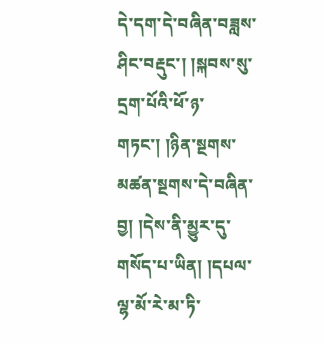དེ་དག་དེ་བཞིན་བཟླས་ཤིང་བརྡུང་། །སྐབས་སུ་དྲག་པོའི་ཕོ་ཉ་གཏང་། །ཉིན་སྔགས་མཚན་སྔགས་དེ་བཞིན་བྱ། །དེས་ནི་མྱུར་དུ་གསོད་པ་ཡིན། །དཔལ་ལྷ་མོ་རེ་མ་ཏི་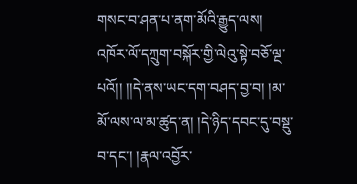གསང་བ་ཤན་པ་ནག་མོའི་རྒྱུད་ལས། འཁོར་ལོ་དཀྲུག་བསྐོར་གྱི་ལེའུ་སྟེ་བཅོ་ལྔ་པའོ།། །།དེ་ནས་ཡང་དག་བཤད་བྱ་བ། །མ་མོ་ལས་ལ་མ་ཚུད་ན། །དེ་ཉིད་དབང་དུ་བསྡུ་བ་དང་། །རྣལ་འབྱོར་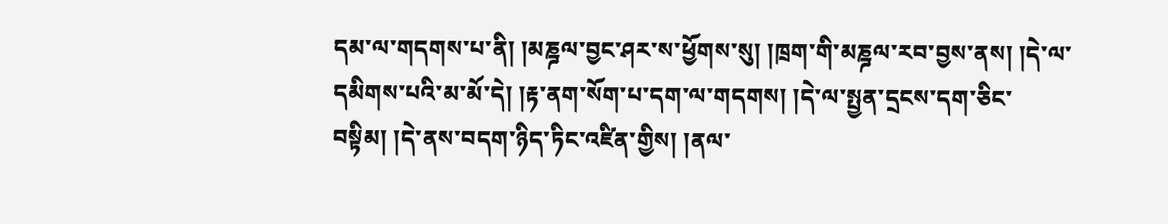དམ་ལ་གདགས་པ་ནི། །མཎྜལ་བྱང་ཤར་ས་ཕྱོགས་སུ། །ཁྲག་གི་མཎྜལ་རབ་བྱས་ནས། །དེ་ལ་དམིགས་པའི་མ་མོ་དེ། །རྟ་ནག་སོག་པ་དག་ལ་གདགས། །དེ་ལ་སྤྱན་དྲངས་དག་ཅིང་བསྟིམ། །དེ་ནས་བདག་ཉིད་ཏིང་འཛིན་གྱིས། །ནལ་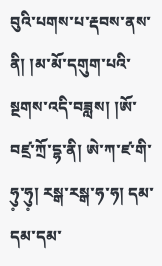བུའི་པགས་པ་རྡབས་ནས་ནི། །མ་མོ་དགུག་པའི་སྔགས་འདི་བཟླས། །ཨོ་བཛྲ་ཀྲོ་དྷ་ནི། ཨེ་ཀ་ཛ་གི་ཧུ༷་ཧུ༷། རསྒ་རསྒ་ཧ་ཧ། དམ་དམ་དམ་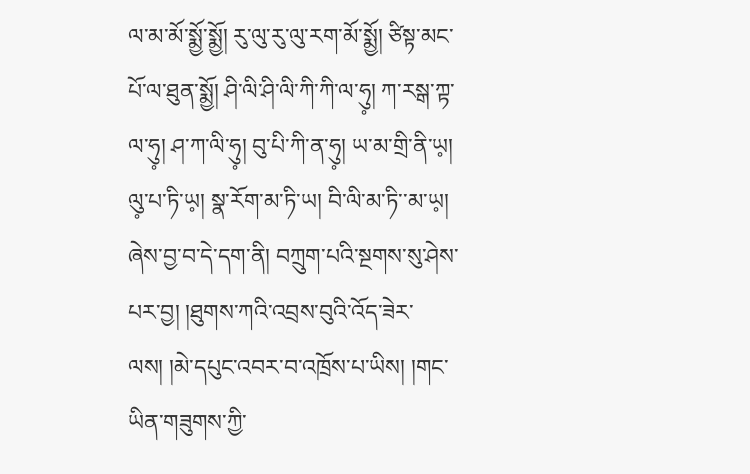ལ་མ་མོ་སྨྱོ་སྨྱོ། རུ་ལུ་རུ་ལུ་རག་མོ་སྨྱོ། ཙིསྟ་མང་པོ་ལ་ཐུན་སྨྱོ། ཤི་ལི་ཤི་ལི་ཀི་ཀི་ལ་ཧུ༷། ཀ་རསྒ་ཀྟ་ལ་ཧུ༷། ཤ་ཀ་ལི་ཧུ༷། བུ་པི་ཀི་ན་ཧུ༷། ཡ་མ་གྲི་ནི་ཡ༷། ལུ༷་པ་ཏི་ཡ༷། སྣ་རོག་མ་ཏི་ཡ། བི་ལི་མ་ཏི་་མ་ཡ༷། ཞེས་བྱ་བ་དེ་དག་ནི། བཀྲུག་པའི་སྔགས་སུ་ཤེས་པར་བྱ། །ཐུགས་ཀའི་འབྲས་བུའི་འོད་ཟེར་ལས། །མེ་དཔུང་འབར་བ་འཁྲོས་པ་ཡིས། །གང་ཡིན་གཟུགས་ཀྱི་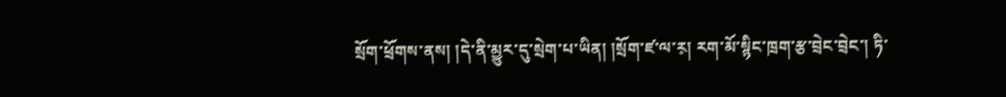སྲོག་ཕྲོགས་ནས། །དེ་ནི་མྱུར་དུ་སྲེག་པ་ཡིན། །སྲོག་ཛ་ལ་ར༷། རག་མོ་སྙིང་ཁྲག་རྩ་བྲེང་བྲེང་། ཏི་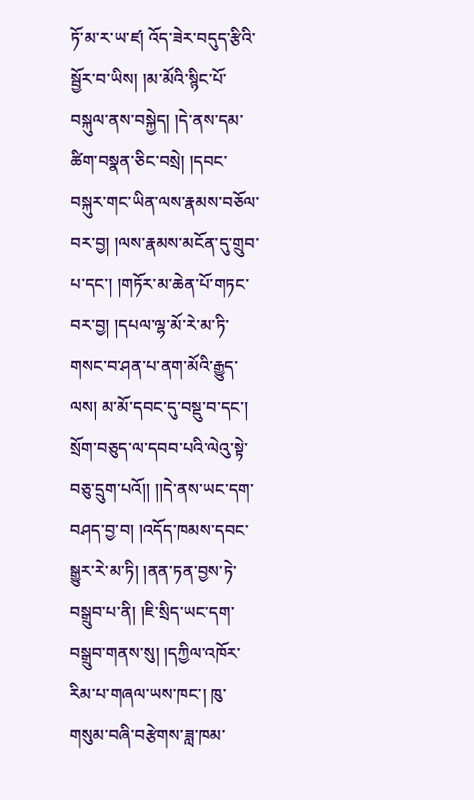ཏོ་མ་ར་ཡ་ཛ། འོད་ཟེར་བདུད་རྩིའི་སྦྱོར་བ་ཡིས། །མ་མོའི་སྙིང་པོ་བསྐུལ་ནས་བསྐྱེད། །དེ་ནས་དམ་ཚིག་བསྣན་ཅིང་བསྲེ། །དབང་བསྐུར་གང་ཡིན་ལས་རྣམས་བཅོལ་བར་བྱ། །ལས་རྣམས་མངོན་དུ་གྲུབ་པ་དང་། །གཏོར་མ་ཆེན་པོ་གཏང་བར་བྱ། །དཔལ་ལྷ་མོ་རེ་མ་ཏི་གསང་བ་ཤན་པ་ནག་མོའི་རྒྱུད་ལས། མ་མོ་དབང་དུ་བསྡུ་བ་དང་། སྲོག་བཅུད་ལ་དབབ་པའི་ལེའུ་སྟེ་བཅུ་དྲུག་པའོ།། །།དེ་ནས་ཡང་དག་བཤད་བྱ་བ། །འདོད་ཁམས་དབང་སྒྱུར་རེ་མ་ཏི། །ནན་ཏན་བྱས་ཏེ་བསྒྲུབ་པ་ནི། །ཇི་སྲིད་ཡང་དག་བསྒྲུབ་གནས་སུ། །དཀྱིལ་འཁོར་རིམ་པ་གཞལ་ཡས་ཁང་། ཁུ་གསུམ་བཞི་བརྩེགས་ཟླ་ཁམ་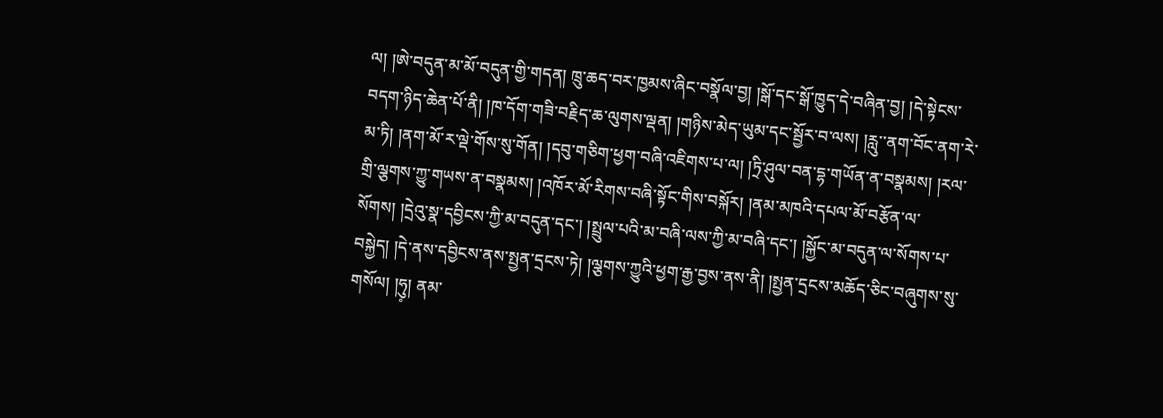ལ། །ཨེ་བདུན་མ་མོ་བདུན་གྱི་གདན། ཁྲུ་ཆད་བར་ཁྱམས་ཞིང་བསྣོལ་བྱ། །སྒོ་དང་སྒོ་ཁྱུད་དེ་བཞིན་བྱ། །དེ་སྟེངས་བདག་ཉིད་ཆེན་པོ་ནི། །ཁ་དོག་གཟི་བརྗིད་ཆ་ལུགས་ལྡན། །གཉིས་མེད་ཡུམ་དང་སྦྱོར་བ་ལས། །རླུ་་ནག་བོང་ནག་རེ་མ་ཏི། །ནག་མོ་ར་ལྡེ་གོས་སུ་གོན། །དབུ་གཅིག་ཕྱག་བཞི་འཇིགས་པ་ལ། །ཏྲི་ཤུལ་བན་དྷ་གཡོན་ན་བསྣམས། །རལ་གྲི་ལྕགས་ཀྱུ་གཡས་ན་བསྣམས། །འཁོར་མོ་རིགས་བཞི་སྟོང་གིས་བསྐོར། །ནམ་མཁའི་དཔལ་མོ་བརྩོན་ལ་སོགས། །དྲེའུ་སྣ་དབྱིངས་ཀྱི་མ་བདུན་དང་། །སྤྲུལ་པའི་མ་བཞི་ལས་ཀྱི་མ་བཞི་དང་། །སྐྱོང་མ་བདུན་ལ་སོགས་པ་བསྐྱེད། །དེ་ནས་དབྱིངས་ནས་སྤྱན་དྲངས་ཏེ། །ལྕགས་ཀྱུའི་ཕྱག་རྒྱ་བྱས་ནས་ནི། །སྤྱན་དྲངས་མཆོད་ཅིང་བཞུགས་སུ་གསོལ། །ཧུ༷། ནམ་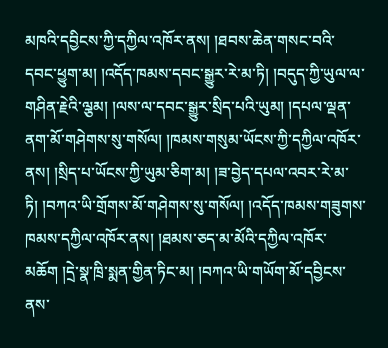མཁའི་དབྱིངས་ཀྱི་དཀྱིལ་འཁོར་ནས། །ཐབས་ཆེན་གསང་བའི་དབང་ཕྱུག་མ། །འདོད་ཁམས་དབང་སྒྱུར་རེ་མ་ཏི། །བདུད་ཀྱི་ཡུལ་ལ་གཤིན་རྗེའི་ལྕམ། །ལས་ལ་དབང་སྒྱུར་སྲིད་པའི་ཡུམ། །དཔལ་ལྡན་ནག་མོ་གཤེགས་སུ་གསོལ། །ཁམས་གསུམ་ཡོངས་ཀྱི་དཀྱིལ་འཁོར་ནས། །སྲིད་པ་ཡོངས་ཀྱི་ཡུམ་ཅིག་མ། །ཟ་བྱེད་དཔལ་འབར་རེ་མ་ཏི། །བཀའ་ཡི་གྲོགས་མོ་གཤེགས་སུ་གསོལ། །འདོད་ཁམས་གཟུགས་ཁམས་དཀྱིལ་འཁོར་ནས། །ཐམས་ཅད་མ་མོའི་དཀྱིལ་འཁོར་མཆོག །དྲེ་སྣ་ཁྲི་སྨན་གྱིན་ཏིང་མ། །བཀའ་ཡི་གཡོག་མོ་དབྱིངས་ནས་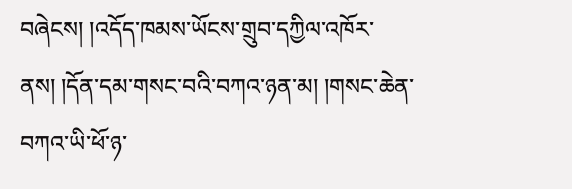བཞེངས། །འདོད་ཁམས་ཡོངས་གྲུབ་དཀྱིལ་འཁོར་ནས། །དོན་དམ་གསང་བའི་བཀའ་ཉན་མ། །གསང་ཆེན་བཀའ་ཡི་ཕོ་ཉ་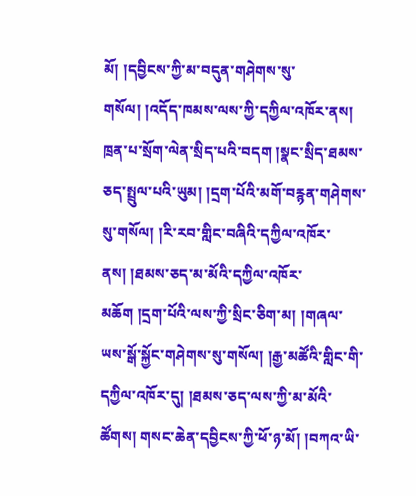མོ། །དབྱིངས་ཀྱི་མ་བདུན་གཤེགས་སུ་གསོལ། །འདོད་ཁམས་ལས་ཀྱི་དཀྱིལ་འཁོར་ནས། ཁྲན་པ་སྲོག་ལེན་སྲིད་པའི་བདག །སྣང་སྲིད་ཐམས་ཅད་སྤྲུལ་པའི་ཡུམ། །དྲག་པོའི་མགོ་བརྙན་གཤེགས་སུ་གསོལ། །རི་རབ་གླིང་བཞིའི་དཀྱིལ་འཁོར་ནས། །ཐམས་ཅད་མ་མོའི་དཀྱིལ་འཁོར་མཆོག །དྲག་པོའི་ལས་ཀྱི་སྲིང་ཅིག་མ། །གཞལ་ཡས་སྒོ་སྐྱོང་གཤེགས་སུ་གསོལ། །རྒྱ་མཚོའི་གླིང་གི་དཀྱིལ་འཁོར་དུ། །ཐམས་ཅད་ལས་ཀྱི་མ་མོའི་ཚོགས། གསང་ཆེན་དབྱིངས་ཀྱི་ཕོ་ཉ་མོ། །བཀའ་ཡི་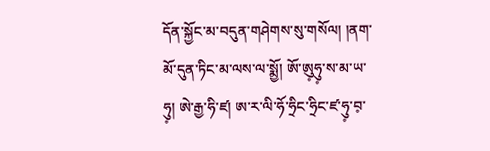དོན་སྐྱོང་མ་བདུན་གཤེགས་སུ་གསོལ། །ནག་མོ་དུན་ཏིང་མ་ལས་ལ་སྨྱོ། ཨོ་ཨུ༷ཧུ༷་ས་མ་ཡ་ཧུ༷། ཨེ་རྒྱ་ཧི་ཛ། ཨ་ར་ལི་ཧོ་ཧྲིང་ཧྲིང་ཛ་ཧུ༷་བ༷་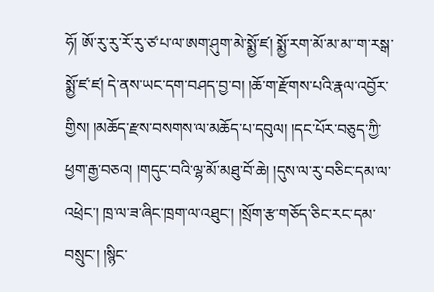ཧོ། ཨོ་རུ་རུ་རོ་རུ་ཙ་པ་ལ་ཨག་ཤུག་མེ་སྨྱོ་ཛ། སྨྱོ་རག་མོ་མ་མ་་ག་རསྒ་སྨྱོ་ཛ་ཛ། དེ་ནས་ཡང་དག་བཤད་བྱ་བ། །ཆོ་ག་རྫོགས་པའི་རྣལ་འབྱོར་གྱིས། །མཆོད་རྫས་བསགས་ལ་མཆོད་པ་དབུལ། །དང་པོར་བཅུད་ཀྱི་ཕྱག་རྒྱ་བཅའ། །གདུང་བའི་ལྷ་མོ་མཐུ་བོ་ཆེ། །དུས་ལ་རུ་བཅིང་དམ་ལ་འཕྲེང་། ཁྲ་ལ་ཟ་ཞིང་ཁྲག་ལ་འཐུང་། །སྲོག་རྩ་གཅོད་ཅིང་རང་དམ་བསྲུང་། །སྙིང་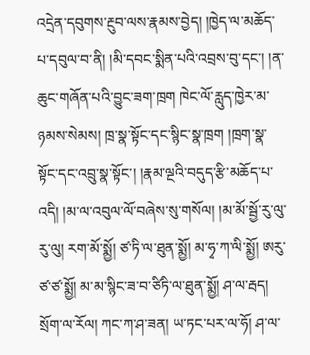འདྲེན་དབུགས་རྔུབ་ལས་རྣམས་བྱེད། །ཁྱེད་ལ་མཆོད་པ་དབུལ་བ་ནི། །མི་དབང་སྨིན་པའི་འབྲས་བུ་དང་། །ན་ཆུང་གཞོན་པའི་བྱུང་ཟག་ཁྲག ཁེང་ལོ་རླུད་ཁྱེར་མ་ཉམས་སེམས། ཁྲ་སྣ་སྟོང་དང་སྙིང་སྣ་ཁྲག །ཁྲག་སྣ་སྟོང་དང་འབྲུ་སྣ་སྟོང་། །རྣམ་ལྔའི་བདུད་རྩི་མཆོད་པ་འདི། །མ་ལ་འབུལ་ལོ་བཞེས་སུ་གསོལ། །མ་མོ་སྦྱོ་རུ་ལུ་རུ་ལུ། རག་མོ་སྨྱོ། ཙ་ཏི་ལ་ཐུན་སྨྱོ། མ་ཧྭ་ཀ་ལི་སྨྱོ། ཨརུ་ཙ་ཙ་སྨྱོ། མ་མ་སྙིང་ཟ་བ་ཙིཏི་ལ་ཐུན་སྨྱོ། ཤ་ལ་རྦད། སྲོག་ལ་རོལ། ཀང་ཀ་ཤ་ཟན། ཡ་ཏང་པར་ལ་ཧོ། ཤ་ལ་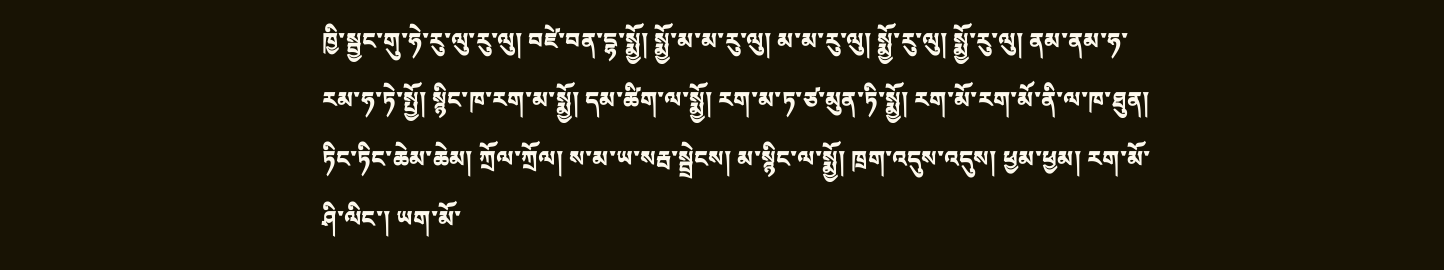ཁྱི་སྦྱང་གུ་ཧེ་རུ་ལུ་རུ་ལུ། བཛེ་བན་དྷ་སྨྱོ། སྨྱོ་མ་མ་རུ་ལུ། མ་མ་རུ་ལུ། སྨྱོ་རུ་ལུ། སྨྱོ་རུ་ལུ། ནམ་ནམ་ཧ་རམ་ཧ་ཏེ་སྤྱོ། སྙིང་ཁ་རག་མ་སྨྱོ། དམ་ཚིག་ལ་སྨྱོ། རག་མ་ཏ་ཙ་མུན་ཏི་སྨྱོ། རག་མོ་རག་མོ་ནི་ལ་ཁ་ཐུན། ཏིང་ཏིང་ཆེམ་ཆེམ། ཀྲོལ་ཀྲོལ། ས་མ་ཡ་སརྦ་སྦྲེངས། མ་སྙིང་ལ་སྨྱོ། ཁྲག་འདུས་འདུས། ཕྱམ་ཕྱམ། རག་མོ་ཤི་ལིང་། ཡག་མོ་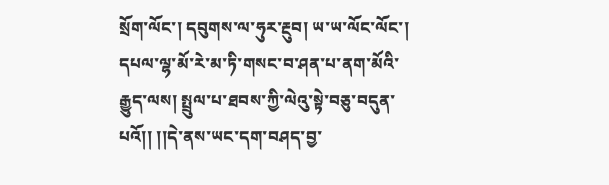སྲོག་ལོང་། དབུགས་ལ་ཧུར་རྔུབ། ཡ་ཡ་ལོང་ལོང་། དཔལ་ལྷ་མོ་རེ་མ་ཏི་གསང་བ་ཤན་པ་ནག་མོའི་རྒྱུད་ལས། སྤྲུལ་པ་ཐབས་ཀྱི་ལེའུ་སྟེ་བཅུ་བདུན་པའོ།། །།དེ་ནས་ཡང་དག་བཤད་བྱ་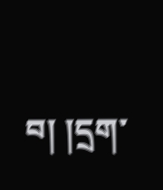བ། །དྲག་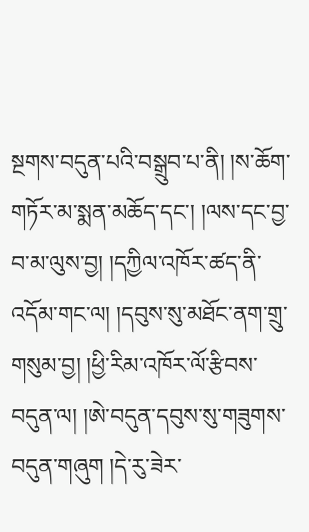སྔགས་བདུན་པའི་བསྒྲུབ་པ་ནི། །ས་ཆོག་གཏོར་མ་སྨན་མཆོད་དང་། །ལས་དང་བྱ་བ་མ་ལུས་བྱ། །དཀྱིལ་འཁོར་ཚད་ནི་འདོམ་གང་ལ། །དབུས་སུ་མཐོང་ནག་གྲུ་གསུམ་བྱ། །ཕྱི་རིམ་འཁོར་ལོ་རྩིབས་བདུན་ལ། །ཨེ་བདུན་དབུས་སུ་གཟུགས་བདུན་གཞུག །དེ་རུ་ཟེར་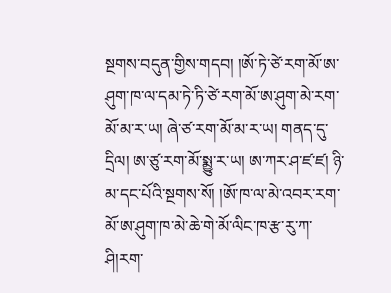སྔགས་བདུན་གྱིས་གདབ། །ཨོ་ཏེ་ཙེ་རག་མོ་ཨ་ཤུག་ཁ་ལ་དམ་ཏེ་ཏི་ཙེ་རག་མོ་ཨ་ཤུག་མེ་རག་མོ་མ་ར་ཡ། ཞེ་ཙ་རག་མོ་མ་ར་ཡ། གནད་དུ་དྲིལ། ཨ་ཙུ་རག་མོ་སྨྱུ་ར་ཡ། ཨ་ཀར་ཤ་ཛ་ཛ། ཉི་མ་དང་པོའི་སྔགས་སོ། །ཨོ་ཁ་ལ་མེ་འབར་རག་མོ་ཨ་ཤུག་ཁ་མེ་ཆེ་གེ་མོ་ལིང་ཁ་རྩ་རུ་ཀ་ཤི།རག་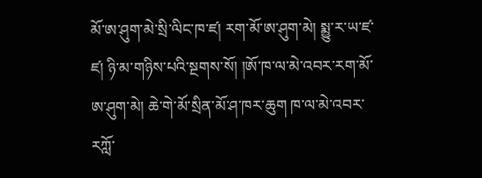མོ་ཨ་ཤུག་མེ་སྲི་ལིང་ཁ་ཛ། རག་མོ་ཨ་ཤུག་མེ། སྨྱུ་ར་ཡ་ཛ་ཛ། ཉི་མ་གཉིས་པའི་སྔགས་སོ། །ཨོ་ཁ་ལ་མེ་འབར་རག་མོ་ཨ་ཤུག་མེ། ཆེ་གེ་མོ་སྲིན་མོ་ཤ་ཁར་ཆུག ཁ་ལ་མེ་འབར་རཀློ་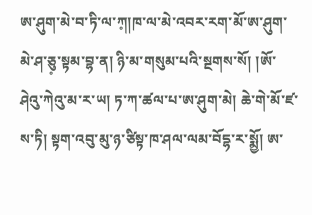ཨ་ཤུག་མེ་བ་ཏི་ལ་ཀ༷།ཁ་ལ་མེ་འབར་རག་མོ་ཨ་ཤུག་མེ་ཤ་ཅུ༷་སྟམ་བྷ་ན། ཉི་མ་གསུམ་པའི་སྔགས་སོ། །ཨོ་ཤེའུ་ཀེའུ་མ་ར་ཡ། ཏ་ཀ་ཚལ་པ་ཨ་ཤུག་མེ། ཆེ་གེ་མོ་ཛ་ས་ཏི། སྟག་འབུ་མུ་ཉ་ཙིསྟ་ཁ་ཤལ་ལམ་བོདྷ་ར་སྨྱོ། ཨ་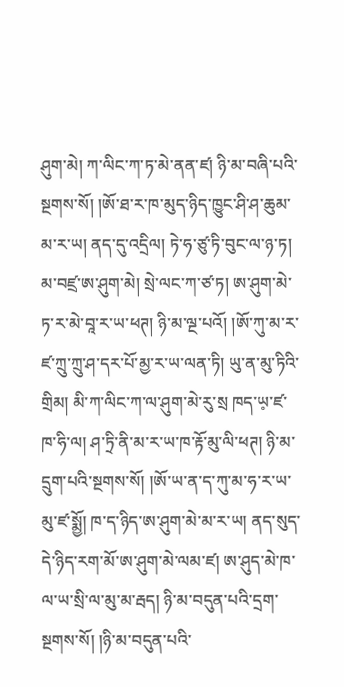ཤུག་མེ། ཀ་ལིང་ཀ་ཏ་མེ་ནན་ཛ། ཉི་མ་བཞི་པའི་སྔགས་སོ། །ཨོ་ཐ་ར་ཁ་མུད་ཉིད་ཁྱུང་ཤི་ཤ་ཆུམ་མ་ར་ཡ། ནད་དུ་འདྲིལ། ཏེ་ཧ་ཙུ་ཏི་བུང་ལ་ཉ་ཏ། མ་བཛྲ་ཨ་ཤུག་མེ། སྲེ་ལང་ཀ་ཙ་ཏ། ཨ་ཤུག་མེ་ཏ་ར་མེ་བཱ་ར་ཡ་ཕཊ། ཉི་མ་ལྔ་པའོ། །ཨོ་ཀུ་མ་ར་ཛ་ཀྲུ་ཀྲུ་ཤ་དར་པོ་མྱ་ར་ཡ་ལན་ཏི། ཡུ་ན་མུ་ཏིའི་གྲིམ། མི་ཀ་ལིང་ཀ་ལ་ཤུག་མེ་རུ་སྲ ཁད་ཡ༷་ཛ་ཁ་ཧི་ལ། ཤ་ཏྲི་ནི་མ་ར་ཡ་ཁ་རྟོ་མུ་ལི་ཕཊ། ཉི་མ་དྲུག་པའི་སྔགས་སོ། །ཨོ་ཡ་ན་ད་ཀུ་མ་ཧ་ར་ཡ་མུ་ཛ་སྨྱོ། ཁ་ད་ཉིད་ཨ་ཤུག་མེ་མ་ར་ཡ། ནད་སུད་དེ་ཉིད་རག་མོ་ཨ་ཤུག་མེ་ལམ་ཛ། ཨ་ཤུད་མེ་ཁ་ལ་ཡ་སྲི་ལ་མུ་མ་རྦད། ཉི་མ་བདུན་པའི་དྲག་སྔགས་སོ། །ཉི་མ་བདུན་པའི་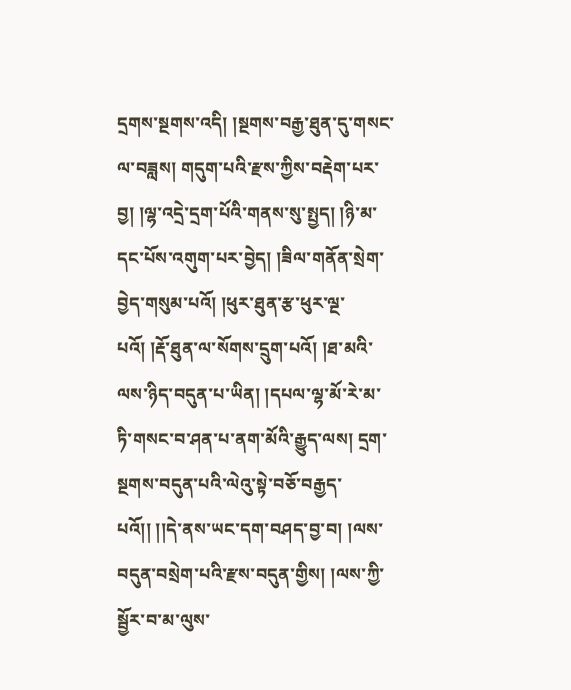དྲགས་སྔགས་འདི། །སྔགས་བརྒྱ་ཐུན་དུ་གསང་ལ་བཟླས། གདུག་པའི་རྫས་ཀྱིས་བརྡེག་པར་བྱ། །ལྷ་འདྲེ་དྲག་པོའི་གནས་སུ་སྤྱད། །ཉི་མ་དང་པོས་འགུག་པར་བྱེད། །ཟིལ་གནོན་སྲེག་བྱེད་གསུམ་པའོ། །ཕུར་ཐུན་རྩ་ཕུར་ལྔ་པའོ། །རྡོ་ཐུན་ལ་སོགས་དྲུག་པའོ། །ཐ་མའི་ལས་ཉིད་བདུན་པ་ཡིན། །དཔལ་ལྷ་མོ་རེ་མ་ཏི་གསང་བ་ཤན་པ་ནག་མོའི་རྒྱུད་ལས། དྲག་སྔགས་བདུན་པའི་ལེའུ་སྟེ་བཅོ་བརྒྱད་པའོ།། །།དེ་ནས་ཡང་དག་བཤད་བྱ་བ། །ལས་བདུན་བསྲེག་པའི་རྫས་བདུན་གྱིས། །ལས་ཀྱི་སྦྱོར་བ་མ་ལུས་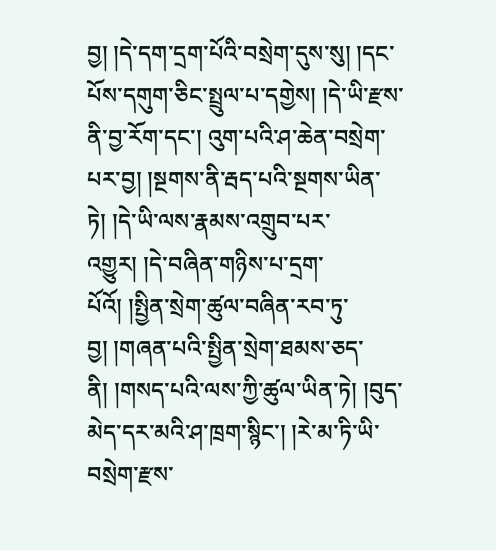བྱ། །དེ་དག་དྲག་པོའི་བསྲེག་དུས་སུ། །དང་པོས་དགུག་ཅིང་སྤྲུལ་པ་དགྱེས། །དེ་ཡི་རྫས་ནི་བྱ་རོག་དང་། འུག་པའི་ཤ་ཆེན་བསྲེག་པར་བྱ། །སྔགས་ནི་རྦད་པའི་སྔགས་ཡིན་ཏེ། །དེ་ཡི་ལས་རྣམས་འགྲུབ་པར་འགྱུར། །དེ་བཞིན་གཉིས་པ་དྲག་པོའོ། །སྤྱིན་སྲེག་ཚུལ་བཞིན་རབ་ཏུ་བྱ། །གཞན་པའི་སྤྱིན་སྲེག་ཐམས་ཅད་ནི། །གསད་པའི་ལས་ཀྱི་ཚུལ་ཡིན་ཏེ། །བུད་མེད་དར་མའི་ཤ་ཁྲག་སྙིང་། །རེ་མ་ཏི་ཡི་བསྲེག་རྫས་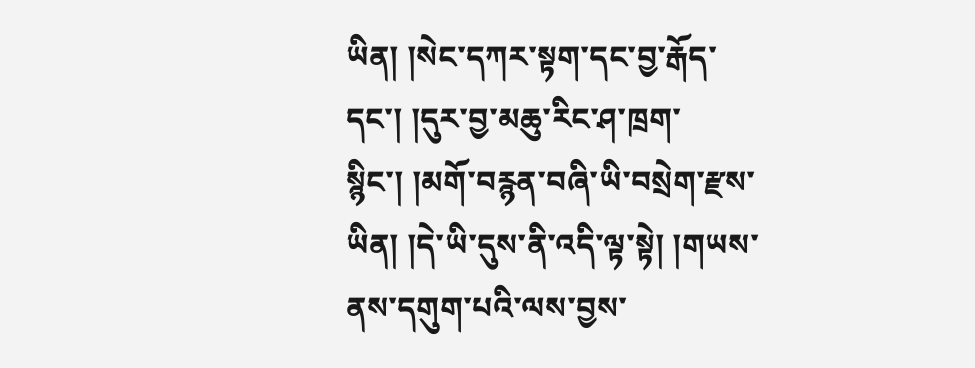ཡིན། །སེང་དཀར་སྟག་དང་བྱ་རྒོད་དང་། །དུར་བྱ་མཆུ་རིང་ཤ་ཁྲག་སྙིང་། །མགོ་བརྙན་བཞི་ཡི་བསྲེག་རྫས་ཡིན། །དེ་ཡི་དུས་ནི་འདི་ལྟ་སྟེ། །གཡས་ནས་དགུག་པའི་ལས་བྱས་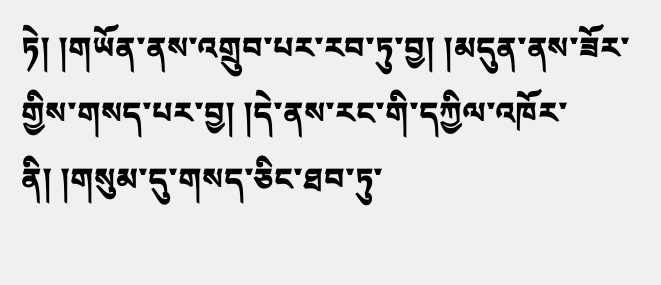ཏེ། །གཡོན་ནས་འགྲུབ་པར་རབ་ཏུ་བྱ། །མདུན་ནས་ཟོར་གྱིས་གསད་པར་བྱ། །དེ་ནས་རང་གི་དཀྱིལ་འཁོར་ནི། །གསུམ་དུ་གསད་ཅིང་ཐབ་ཏུ་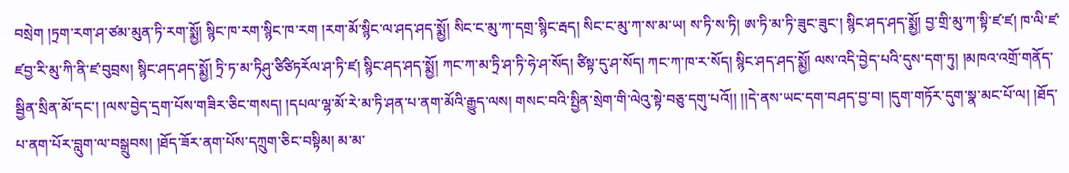བསྲེག །ཏྲག་རག་ཤ་ཙམ་མུན་ཏི་རག་སྨྱོ། སྙིང་ཁ་རག་སྙིང་ཁ་རག །རག་མོ་སྙིང་ལ་ཤད་ཤད་སྨྱོ། སིང་ང་མུ་ཀ་དགྲ་སྙིང་རྦད། སིང་ང་མུ་ཀ་ས་མ་ཡ། ས་ཏི་ས་ཏི། ཨ་ཏི་མ་ཏི་ཟུང་ཟུང་། སྙིང་ཤད་ཤད་སྨྱོ། བྱ་གྲི་མུ་ཀ་སྟི་ཛ་ཛ། ཁ་ལི་ཛ་ཛབྱ་རི་མུ་ཀི་ནི་ཛ་བུབྲས། སྙིང་ཤད་ཤད་སྨྱོ། ཏྲི་ཏ་མ་ཏིཤུ་ཙིཙིཏརོལ་ཤ་ཏི་ཛ། སྙིང་ཤད་ཤད་སྨྱོ། ཀང་ཀ་མ་ཏྲི་ཤ་ཏི་ཧེ་ཤ་སོད། ཙིསྟ་དུ་ཤ་སོད། ཀང་ཀ་ཁ་ར་སོད། སྙིང་ཤད་ཤད་སྨྱོ། ལས་འདི་བྱེད་པའི་དུས་དག་ཏུ། །མཁའ་འགྲོ་གནོད་སྦྱིན་སྲིན་མོ་དང་། །ལས་བྱེད་དྲག་པོས་གཟིར་ཅིང་གསད། །དཔལ་ལྷ་མོ་རེ་མ་ཏི་ཤན་པ་ནག་མོའི་རྒྱུད་ལས། གསང་བའི་སྤྱིན་སྲེག་གི་ལེའུ་སྟེ་བཅུ་དགུ་པའོ།། །།དེ་ནས་ཡང་དག་བཤད་བྱ་བ། །དུག་གཏོར་དུག་སྣ་མང་པོ་ལ། །ཐོད་པ་ནག་པོར་བླུག་ལ་བསྒྲུབས། །ཐོད་ཟོར་ནག་པོས་དཀྲུག་ཅིང་བསྟིམ། མ་མ་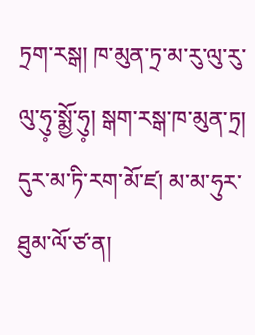ཏྲག་རསྒ། ཁ་མུན་ཏྲ་མ་རུ་ལུ་རུ་ལུ་ཧུ༷་སྨྱོ་ཧུ༷། སྒག་རསྒ་ཁ་མུན་ཏྲ། དུར་མ་ཏི་རག་མོ་ཛ། མ་མ་ཧུར་ཐུམ་ལོ་ཙ་ན།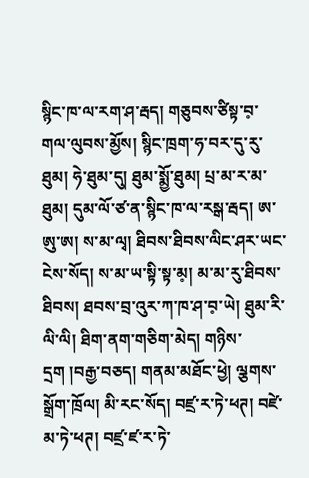སྙིང་ཁ་ལ་རག་ཤ་རྦད། གཅུབས་ཙིསྟ་བ༷་གལ་ལུབས་མྱོས། སྙིང་ཁྲག་ཧ་བར་དུ་རུ་ཐུམ། ཧེ་ཐུམ་དུ། ཐུམ་སྨྱོ་ཐུམ། པྲ་མ་ར་མ་ཐུམ། དུམ་ལོ་ཙ་ན་སྙིང་ཁ་ལ་རསྒ་རྦད། ཨ་ཨུ་ཨ། ས་མ་ལྭ། ཐིབས་ཐིབས་ལིང་ཤར་ཡང་ངེས་སོད། ས་མ་ཡ་སྟི་སྟ་མ༷། མ་མ་རུ་ཐིབས་ཐིབས། ཐབས་བྲ་འུར་ཀ་ཁ་ཤ་བ༷་ཡེ། ཐུམ་རི་ལི་ལི། ཐིག་ནག་གཅིག་མེད། གཉིས་དྲག །བརྒྱ་བཅད། གནམ་མཐོང་ཕྱེ། ལྕགས་སྒྲོག་ཁྲོལ། མི་རང་སོད། བཛྲ་ར་ཏེ་ཕཊ། བཛེ་མ་ཏེ་ཕཊ། བཛྲ་ཛ་ར་ཏེ་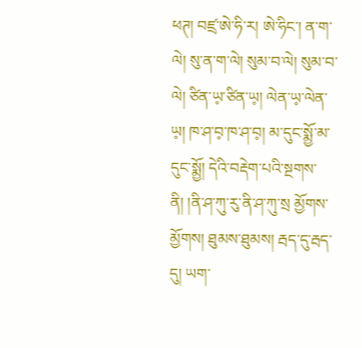ཕཊ། བཛྲ་ཨེ་ཧི་ར། ཨེ་ཧིང་། ན་ག་ལེ། སུ་ན་ག་ལེ། སུམ་བ་ལེ། སུམ་བ་ལེ། ཙིན་ཡ༷་ཙིན་ཡ༷། ལེན་ཡ༷་ལེན་ཡ༷། ཁ་ཤ་བ༷་ཁ་ཤ་བ༷། མ་དུང་སྨྱོ་མ་དུང་སྨྱོ། དེའི་བརྡེག་པའི་སྔགས་ནི། །ནི་ཤ་ཀུ་རུ་ནི་ཤ་ཀུ་སྲ མྱོགས་མྱོགས། ཐུམས་ཐུམས། རྦད་དུ་རྦད་དུ། ཡག་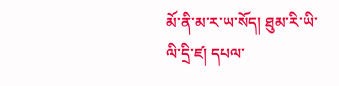མོ་ནི་མ་ར་ཡ་སོད། ཐུམ་རི་ཡི་ལི་དྲི་ཛ། དཔལ་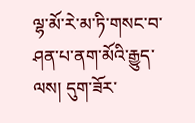ལྷ་མོ་རེ་མ་ཏི་གསང་བ་ཤན་པ་ནག་མོའི་རྒྱུད་ལས། དུག་ཟོར་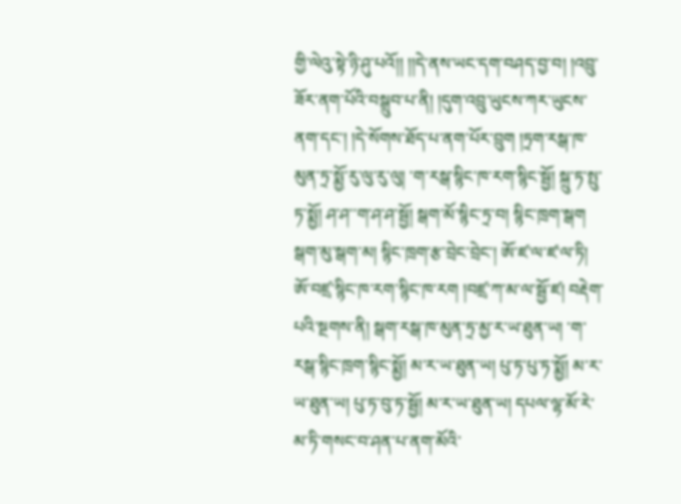གྱི་ལེའུ་སྟེ་ཉི་ཤུ་པའོ།། །།དེ་ནས་ཡང་དག་བཤད་བྱ་བ། །འབྲུ་ཟོར་ནག་པོའི་བསྒྲུབ་པ་ནི། །དུག་འབྲུ་ཡུངས་ཀར་ཡུངས་ནག་དང་། །དེ་སོགས་ཐོད་པ་ནག་པོར་བྲུག །ཏྲག་རསྒ་ཁ་མུན་ཏྲ་སྨྱོ་རུ་ལུ་རུ་ལུ། ་ག་རསྒ་སྙིང་ཁ་རག་སྙིང་སྦྱོ། སྐྲུ་ཏ་སྤུ་ཏ་སྨྱོ། ཤ་ཤ་་ག་ཤ་ཤ་སྦྱོ། སྒག་མོ་སྙིང་ཏྲ་བ། སྙིང་ཁྲག་སྒག སྒག་མུ་སྒག་མ། སྙིང་ཁྲག་རྩ་བྲེང་བྲེང་། ཨོ་ཛ་ལ་ཛ་ལ་ཏི། ཨོ་བཛྲ་སྙིང་ཁ་རག་སྙིང་ཁ་རག །བཛྲ་ཀ་མ་ལ་སྦྱོ་ཛ། བརྡེག་པའི་སྔགས་ནི། སྒག་རསྒ་ཁ་མུན་ཏྲ་མྱ་ར་ཡ་ཐུན་ཡ། ་ག་རསྒ་སྙིང་ཁྲག་སྙིང་སྨྱོ། མ་ར་ཡ་ཐུན་ཡ། པུ་ཏ་པུ་ཏ་སྨྱོ། མ་ར་ཡ་ཐུན་ཡ། པུ་ཏ་བུ་ཏ་སྦྱོ། མ་ར་ཡ་ཐུན་ཡ། དཔལ་ལྷ་མོ་རེ་མ་ཏི་གསང་བ་ཤན་པ་ནག་མོའི་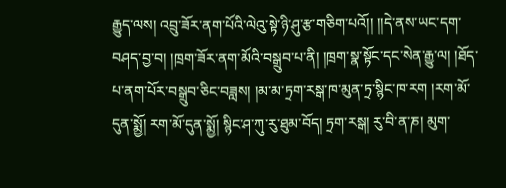རྒྱུད་ལས། འབྲུ་ཟོར་ནག་པོའི་ལེའུ་སྟེ་ཉི་ཤུ་རྩ་གཅིག་པའོ།། །།དེ་ནས་ཡང་དག་བཤད་བྱ་བ། །ཁྲག་ཟོར་ནག་མོའི་བསྒྲུབ་པ་ནི། །ཁྲག་སྣ་སྟོང་དང་སེན་རྒྱུ་ལ། །ཐོད་པ་ནག་པོར་བསྒྲུབ་ཅིང་བཟླས། །མ་མ་ཏྲག་རསྒ་ཁ་མུན་ཏྲ་སྙིང་ཁ་རག །རག་མོ་དུན་སྨྱོ། རག་མོ་དུན་སྨྱོ། སྙིང་ཤ་ཀུ་རུ་ཐུམ་བོད། ཏྲག་རསྒ། རུ་བི་ན་ཎ། མུག་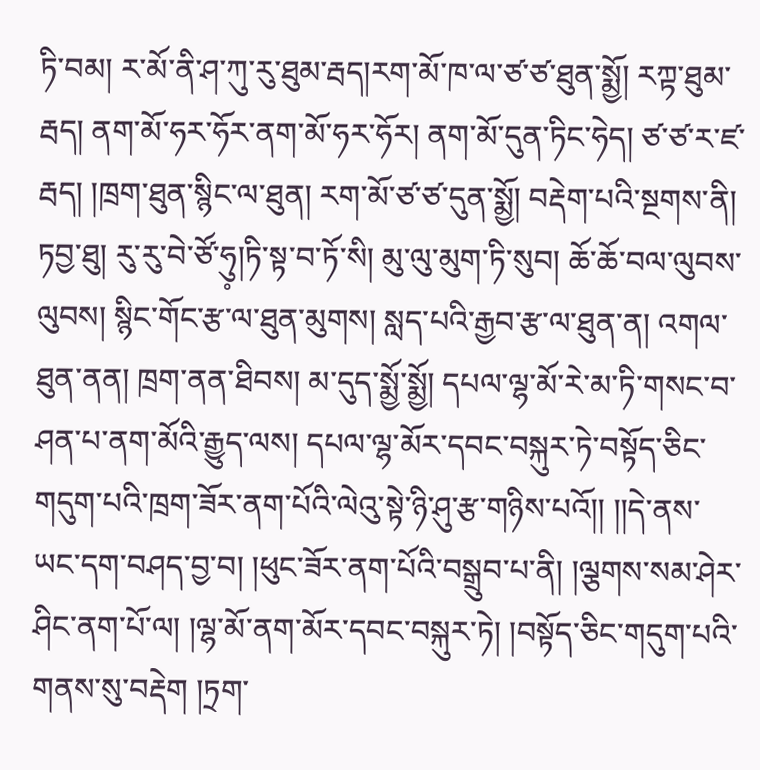ཏི་བམ། ར་མོ་ནི་ཤ་ཀུ་རུ་ཐུམ་རྦད།རག་མོ་ཁ་ལ་ཙ་ཙ་ཐུན་སྨྱོ། རཀྟ་ཐུམ་རྦད། ནག་མོ་ཧར་ཧོར་ནག་མོ་ཧར་ཧོར། ནག་མོ་དུན་ཏིང་ཧེད། ཙ་ཙ་ར་ཛ་རྦད། །ཁྲག་ཐུན་སྙིང་ལ་ཐུན། རག་མོ་ཙ་ཙ་དུན་སྨྱོ། བརྡེག་པའི་སྔགས་ནི། ཏབྱ་ཐུ། རུ་རུ་བེ་ཙོ་ཧུ༷།ཏི་སྟ་བ་ཏོ་སི། མུ་ལུ་མུག་ཏི་སུབ། ཆོ་ཆོ་བལ་ལུབས་ལུབས། སྙིང་གོང་རྩ་ལ་ཐུན་མུགས། སླད་པའི་རྒྱབ་རྩ་ལ་ཐུན་ན། འགལ་ཐུན་ནན། ཁྲག་ནན་ཐིབས། མ་དུད་སྨྱོ་སྨྱོ། དཔལ་ལྷ་མོ་རེ་མ་ཏི་གསང་བ་ཤན་པ་ནག་མོའི་རྒྱུད་ལས། དཔལ་ལྷ་མོར་དབང་བསྐུར་ཏེ་བསྟོད་ཅིང་གདུག་པའི་ཁྲག་ཟོར་ནག་པོའི་ལེའུ་སྟེ་ཉི་ཤུ་རྩ་གཉིས་པའོ།། །།དེ་ནས་ཡང་དག་བཤད་བྱ་བ། །ཕུང་ཟོར་ནག་པོའི་བསྒྲུབ་པ་ནི། །ལྕགས་སམ་ཤེར་ཤིང་ནག་པོ་ལ། །ལྷ་མོ་ནག་མོར་དབང་བསྐུར་ཏེ། །བསྟོད་ཅིང་གདུག་པའི་གནས་སུ་བརྡེག །ཏྲག་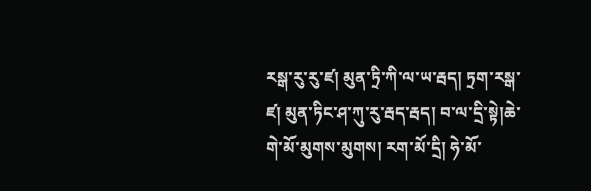རསྒ་རུ་རུ་ཛ། མུན་ཏྲི་ཀི་ལ་ཡ་རྦད། ཏྲག་རསྒ་ཛ། མུན་ཏིང་ཤ་ཀུ་རུ་རྦད་རྦད། བ་ལ་དྲི་སྟེ།ཆེ་གེ་མོ་མུགས་མུགས། རག་མོ་དྲི། ཧེ་མོ་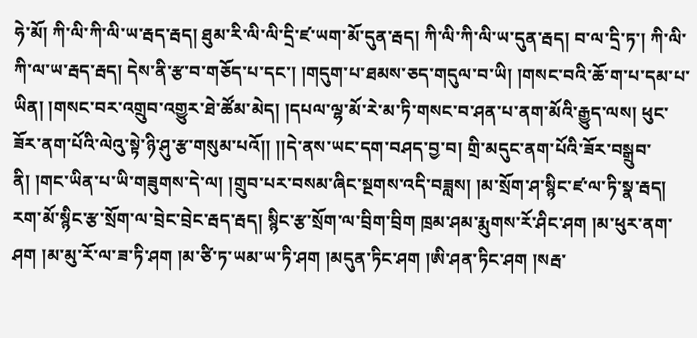ཧེ་མོ། ཀི་ལི་ཀི་ལི་ཡ་རྦད་རྦད། ཐུམ་རི་ལི་ལི་དྲི་ཛ་ཡག་མོ་དུན་རྦད། ཀི་ལི་ཀི་ལི་ཡ་དུན་རྦད། བ་ལ་དྲི་ཏ་། ཀི་ལི་ཀི་ལ་ཡ་རྦད་རྦད། དེས་ནི་རྩ་བ་གཅོད་པ་དང་། །གདུག་པ་ཐམས་ཅད་གདུལ་བ་ཡི། །གསང་བའི་ཆོ་ག་པ་དམ་པ་ཡིན། །གསང་བར་འགྲུབ་འགྱུར་ཐེ་ཚོམ་མེད། །དཔལ་ལྷ་མོ་རེ་མ་ཏི་གསང་བ་ཤན་པ་ནག་མོའི་རྒྱུད་ལས། ཕུང་ཟོར་ནག་པོའི་ལེའུ་སྟེ་ཉི་ཤུ་རྩ་གསུམ་པའོ།། །།དེ་ནས་ཡང་དག་བཤད་བྱ་བ། གྲི་མདུང་ནག་པོའི་ཟོར་བསྒྲུབ་ནི། །གང་ཡིན་པ་ཡི་གཟུགས་དེ་ལ། །གྲུབ་པར་བསམ་ཞིང་སྔགས་འདི་བཟླས། །མ་སྲོག་ཤ་སྙིང་ཛ་ལ་ཏི་སྣ་རྦད། རག་མོ་སྙིང་རྩ་སྲོག་ལ་བྲེང་བྲེང་རྦད་རྦད། སྙིང་རྩ་སྲོག་ལ་བྲིག་བྲིག ཁྲམ་ཤམ་རྨུགས་རོ་ཤིང་ཤག །མ་ཕུར་ནག་ཤག །མ་མུ་རོ་ལ་ཟ་ཏི་ཤག །མ་ཙི་ཏ་ཡམ་ཡ་ཏི་ཤག །མདུན་ཏིང་ཤག །ཨི་ཤན་ཏིང་ཤག །སརྦ་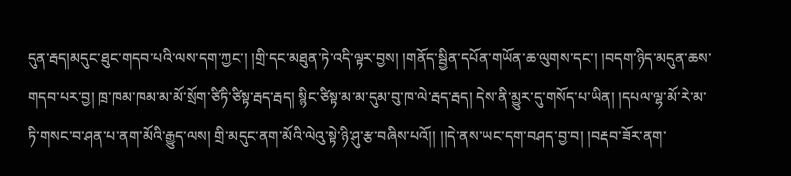དུན་རྦད།མདུང་ཐུང་གདབ་པའི་ལས་དག་ཀྱང་། །གྲི་དང་མཐུན་ཏེ་འདི་ལྟར་བྱས། །གནོད་སྦྱིན་དཔོན་གཡོན་ཆ་ལུགས་དང་། །བདག་ཉིད་མདུན་ཆས་གདབ་པར་བྱ། ཁྲ་ཁམ་ཁམ་མ་མོ་སྲོག་ཙིཏི་ཙིསྟ་རྦད་རྦད། སྙིང་ཙིསྟ་མ་མ་དུམ་བུ་ཁ་ལེ་རྦད་རྦད། དེས་ནི་མྱུར་དུ་གསོད་པ་ཡིན། །དཔལ་ལྷ་མོ་རེ་མ་ཏི་གསང་བ་ཤན་པ་ནག་མོའི་རྒྱུད་ལས། གྲི་མདུང་ནག་མོའི་ལེའུ་སྟེ་ཉི་ཤུ་རྩ་བཞིས་པའོ།། །།དེ་ནས་ཡང་དག་བཤད་བྱ་བ། །བརྡབ་ཟོར་ནག་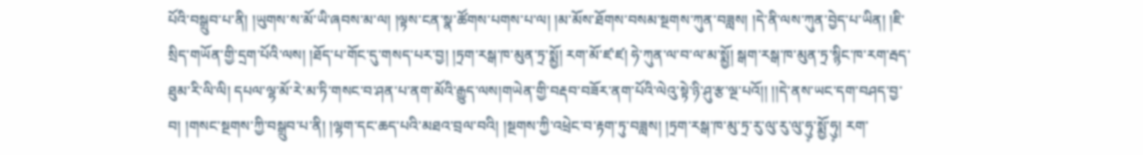པོའི་བསྒྲུབ་པ་ནི། །ཡུགས་ས་མོ་ཡི་ཞབས་མ་ལ། །ལྟས་ངན་སྣ་ཚོགས་པགས་པ་ལ། །མ་མོས་ཐོགས་བསམ་སྔགས་ཀུན་བཟླས། །དེ་ནི་ལས་ཀུན་བྱེད་པ་ཡིན། །ཇི་སྲིད་གཡོན་གྱི་དྲག་པོའི་ལས། །ཐོད་པ་གོང་དུ་གསད་པར་བྱ། །ཏྲག་རསྒ་ཁ་མུན་ཏྲ་སྨྱོ། རག་མོ་ཛ་ཛ། ཧེ་ཀུན་ལ་བ་ལ་མ་སྨྱོ། སྒག་རསྒ་ཁ་མུན་ཏྲ་སྙིང་ཁ་རག་རྦད་ཐུམ་རི་ལི་ལི། དཔལ་ལྷ་མོ་རེ་མ་ཏི་གསང་བ་ཤན་པ་ནག་མོའི་རྒྱུད་ལས།གཡེན་གྱི་བརྡབ་བཟོར་ནག་པོའི་ལེའུ་སྟེ་ཉི་ཤུ་རྩ་ལྔ་པའོ།། །།དེ་ནས་ཡང་དག་བཤད་བྱ་བ། །གསང་སྔགས་ཀྱི་བསྒྲུབ་པ་ནི། །ལྷག་དང་ཆད་པའི་མཐའ་བྲལ་བའི། །སྔགས་ཀྱི་འཕྲེང་བ་རྟག་ཏུ་བཟླས། །ཏྲག་རསྒ་ཁ་མུ་ཏྲ་རུ་ལུ་རུ་ལུ་ཧུ༷་སྨྱོ་ཧུ༷། རག་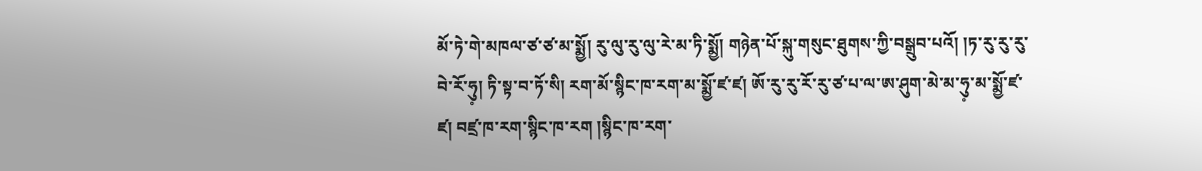མོ་ཏེ་གེ་མཁལ་ཙ་ཙ་མ་སྨྱོ། རུ་ལུ་རུ་ལུ་རེ་མ་ཏི་སྨྱོ། གཉེན་པོ་སྐུ་གསུང་ཐུགས་ཀྱི་བསྒྲུབ་པའོ། །ཏ་རུ་རུ་རུ་བེ་རོ་ཧུ༷། ཏི་སྟ་བ་ཏོ་སི། རག་མོ་སྙིང་ཁ་རག་མ་སྨྱོ་ཛ་ཛ། ཨོ་རུ་རུ་རོ་རུ་ཙ་པ་ལ་ཨ་ཤུག་མེ་མ་ཧུ༷་མ་སྨྱོ་ཛ་ཛ། བཛྲ་ཁ་རག་སྙིང་ཁ་རག །སྙིང་ཁ་རག་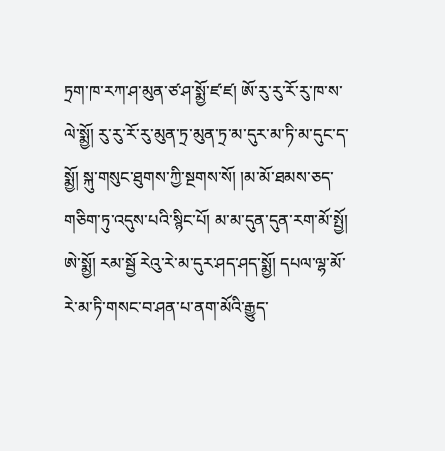ཏྲག་ཁ་རཀ་ཤ་མུན་ཙ་ཤ་སྨྱོ་ཛ་ཛ། ཨོ་རུ་རུ་རོ་རུ་ཁ་ས་ལེ་སྨྱོ། རུ་རུ་རོ་རུ་མུན་ཏྲ་མུན་ཏྲ་མ་དུར་མ་ཏི་མ་དུང་ད་སྨྱོ། སྐུ་གསུང་ཐུགས་ཀྱི་སྔགས་སོ། །མ་མོ་ཐམས་ཅད་གཅིག་ཏུ་འདུས་པའི་སྙིང་པོ། མ་མ་དུན་དུན་རག་མོ་སྤྱོ། ཨེ་སྨྱོ། རམ་སྦྱོ རེའུ་རེ་མ་དུར་ཤད་ཤད་སྨྱོ། དཔལ་ལྷ་མོ་རེ་མ་ཏི་གསང་བ་ཤན་པ་ནག་མོའི་རྒྱུད་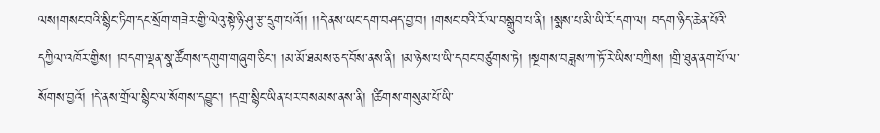ལས།གསང་བའི་སྙིང་ཏིག་དང་སྲོག་གཟེར་གྱི་ལེའུ་སྟེ་ཉི་ཤུ་རྩ་དྲུག་པའོ།། །།དེ་ནས་ཡང་དག་བཤད་བྱ་བ། །གསང་བའི་རོ་ལ་བསྒྲུབ་པ་ནི། །སྨས་པ་མི་ཡི་རོ་དག་ལ། བདག་ཉིད་ཆེན་པོའི་དཀྱིལ་འཁོར་གྱིས། །བདག་ལྡན་སྣ་ཚོགས་དགུག་གཞུག་ཅིང་། །མ་མོ་ཐམས་ཅད་བོས་ནས་ནི། །མ་ཉེས་པ་ཡི་དབང་བཙུགས་ཏེ། །སྔགས་བཟླས་ཀ་ཏོ་རེ་ཡིས་བཀྲིས། །གྲི་ཐུན་ནག་པོ་ལ་སོགས་བྱའོ། །དེ་ནས་གྲོལ་སྙིང་ལ་སོགས་དབྱུང་། །དགྲ་སྙིང་ཡིན་པར་བསམས་ནས་ནི། །ཚིགས་གསུམ་པོ་ཡི་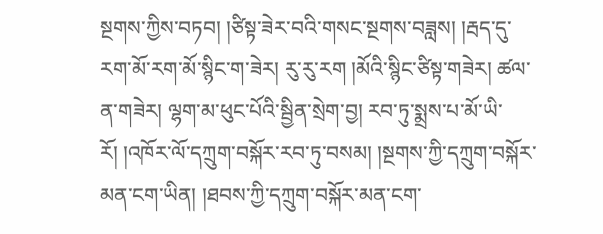སྔགས་ཀྱིས་བཏབ། །ཙིསྟ་ཟེར་བའི་གསང་སྔགས་བཟླས། །རྦད་དུ་རག་མོ་རག་མོ་སྙིང་ག་ཟེར། རུ་རུ་རག །མོའི་སྙིང་ཙིསྟ་གཟེར། ཚལ་ན་གཟེར། ལྷག་མ་ཕུང་པོའི་སྦྱིན་སྲེག་བྱ། རབ་ཏུ་སྨྲས་པ་མོ་ཡི་རོ། །འཁོར་ལོ་དཀྲུག་བསྐོར་རབ་ཏུ་བསམ། །སྔགས་ཀྱི་དཀྲུག་བསྐོར་མན་ངག་ཡིན། །ཐབས་ཀྱི་དཀྲུག་བསྐོར་མན་ངག་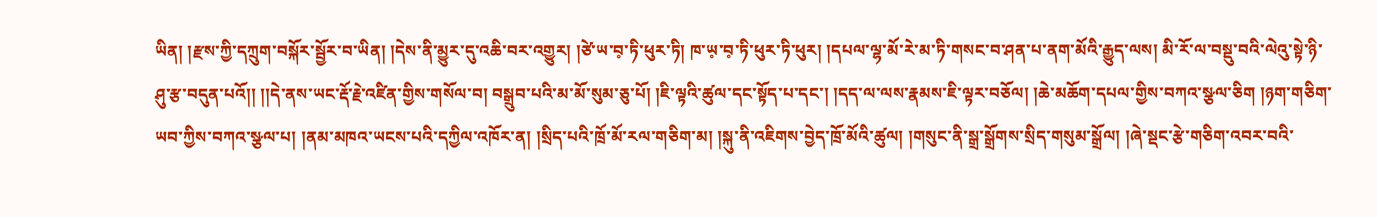ཡིན། །རྫས་ཀྱི་དཀྲུག་བསྐོར་སྦྱོར་བ་ཡིན། །དེས་ནི་མྱུར་དུ་འཆི་བར་འགྱུར། །ཙེ་ཡ་བ༷་ཏི་ཕུར་ཏི། ཁ་ཡ༷་བ༷་ཏི་ཕུར་ཏི་ཕུར། །དཔལ་ལྷ་མོ་རེ་མ་ཏི་གསང་བ་ཤན་པ་ནག་མོའི་རྒྱུད་ལས། མི་རོ་ལ་བསྡུ་བའི་ལེའུ་སྟེ་ཉི་ཤུ་རྩ་བདུན་པའོ།། །།དེ་ནས་ཡང་རྡོ་རྗེ་འཛིན་གྱིས་གསོལ་བ། བསྒྲུབ་པའི་མ་མོ་སུམ་ཅུ་པོ། །ཇི་ལྟའི་ཚུལ་དང་སྟོད་པ་དང་། །དད་ལ་ལས་རྣམས་ཇི་ལྟར་བཅོལ། །ཆེ་མཆོག་དཔལ་གྱིས་བཀའ་སྩལ་ཅིག །ཉག་གཅིག་ཡབ་ཀྱིས་བཀའ་སྩལ་པ། །ནམ་མཁའ་ཡངས་པའི་དཀྱིལ་འཁོར་ན། །སྲིད་པའི་ཁྲོ་མོ་རལ་གཅིག་མ། །སྐུ་ནི་འཇིགས་བྱེད་ཁྲོ་མོའི་ཚུལ། །གསུང་ནི་སྒྲ་སྒྲོགས་སྲིད་གསུམ་སྒྲོལ། །ཞེ་སྡང་རྩེ་གཅིག་འབར་བའི་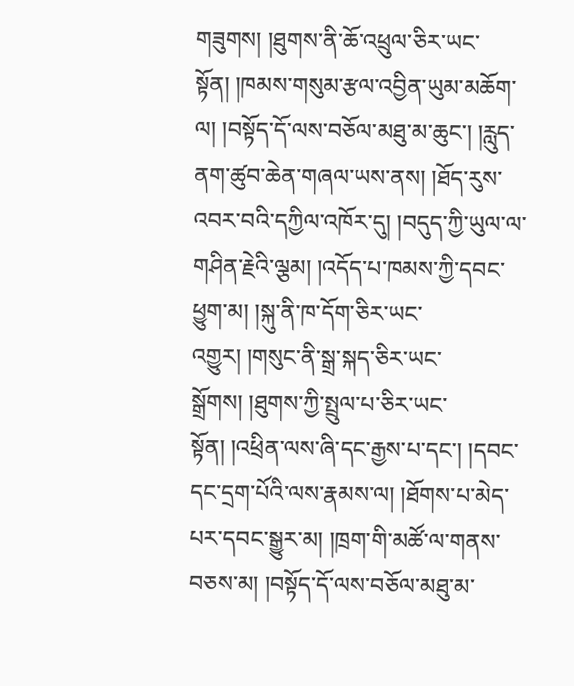གཟུགས། །ཐུགས་ནི་ཆོ་འཕྲུལ་ཅིར་ཡང་སྟོན། །ཁམས་གསུམ་རྩལ་འབྱིན་ཡུམ་མཆོག་ལ། །བསྟོད་དོ་ལས་བཅོལ་མཐུ་མ་ཆུང་། །རླུད་ནག་ཚུབ་ཆེན་གཞལ་ཡས་ནས། །ཐོད་རུས་འབར་བའི་དཀྱིལ་འཁོར་དུ། །བདུད་ཀྱི་ཡུལ་ལ་གཤིན་རྗེའི་ལྕམ། །འདོད་པ་ཁམས་ཀྱི་དབང་ཕྱུག་མ། །སྐུ་ནི་ཁ་དོག་ཅིར་ཡང་འགྱུར། །གསུང་ནི་སྒྲ་སྐད་ཅིར་ཡང་སྒྲོགས། །ཐུགས་ཀྱི་སྤྲུལ་པ་ཅིར་ཡང་སྟོན། །འཕྲིན་ལས་ཞི་དང་རྒྱས་པ་དང་། །དབང་དང་དྲག་པོའི་ལས་རྣམས་ལ། །ཐོགས་པ་མེད་པར་དབང་སྒྱུར་མ། །ཁྲག་གི་མཚོ་ལ་གནས་བཅས་མ། །བསྟོད་དོ་ལས་བཅོལ་མཐུ་མ་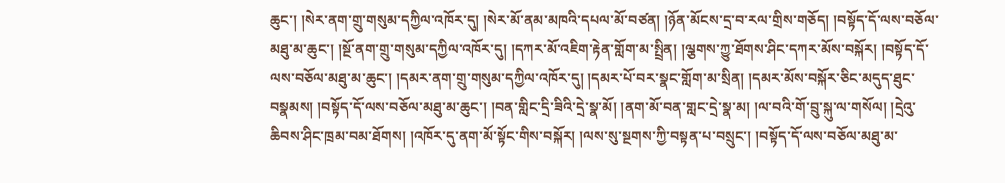ཆུང་། །སེར་ནག་གྲུ་གསུམ་དཀྱིལ་འཁོར་དུ། །སེར་མོ་ནམ་མཁའི་དཔལ་མོ་བཙན། །ཉོན་མོངས་དྲ་བ་རལ་གྲིས་གཅོད། །བསྟོད་དོ་ལས་བཅོལ་མཐུ་མ་ཆུང་། །སྔོ་ནག་གྲུ་གསུམ་དཀྱིལ་འཁོར་དུ། །དཀར་མོ་འཇིག་རྟེན་གློག་མ་སྤྲིན། །ལྕགས་ཀྱུ་ཐོགས་ཤིང་དཀར་མོས་བསྐོར། །བསྟོད་དོ་ལས་བཅོལ་མཐུ་མ་ཆུང་། །དམར་ནག་གྲུ་གསུམ་དཀྱིལ་འཁོར་དུ། །དམར་པོ་བར་སྣང་གློག་མ་སྲིན། །དམར་མོས་བསྐོར་ཅིང་མདུད་ཐུང་བསྣམས། །བསྟོད་དོ་ལས་བཅོལ་མཐུ་མ་ཆུང་། །བན་གླིང་དྲི་ཟིའི་དྲེ་སྣ་མོ། །ནག་མོ་བན་གླང་དྲེ་སྣ་མ། །ལ་བའི་གོ་བྲུ་སྐུ་ལ་གསོལ། །དྲེའུ་ཆིབས་ཤིང་ཁྲམ་བམ་ཐོགས། །འཁོར་དུ་ནག་མོ་སྟོང་གིས་བསྐོར། །ལས་སུ་སྔགས་ཀྱི་བསྟན་པ་བསྲུང་། །བསྟོད་དོ་ལས་བཅོལ་མཐུ་མ་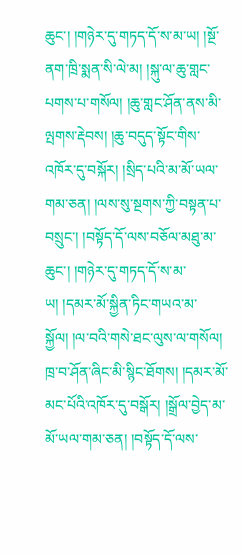ཆུང་། །གཉེར་དུ་གཏད་དོ་ས་མ་ཡ། །སྔོ་ནག་ཁྲི་སྨན་སི་ལེ་མ། །སྐུ་ལ་ཆུ་གླང་པགས་པ་གསོལ། །ཆུ་གླང་ཤོན་ནས་མི་ལྤགས་རྡེབས། །ཆུ་བདུད་སྟོང་གིས་འཁོར་དུ་བསྐོར། །སྲིད་པའི་མ་མོ་ཡལ་གམ་ཅན། །ལས་སུ་སྔགས་ཀྱི་བསྟན་པ་བསྲུང་། །བསྟོད་དོ་ལས་བཅོལ་མཐུ་མ་ཆུང་། །གཉེར་དུ་གཏད་དོ་ས་མ་ཡ། །དམར་མོ་སྐྱིན་ཏིང་གཡའ་མ་སྐྱོལ། །ལ་བའི་གསེ་ཐང་ལུས་ལ་གསོལ། ཁྲ་བ་ཤོན་ཞིང་མི་སྙིང་ཐོགས། །དམར་མོ་མང་པོའི་འཁོར་དུ་བསྒོར། །སྒྲོལ་བྱེད་མ་མོ་ཡལ་གམ་ཅན། །བསྟོད་དོ་ལས་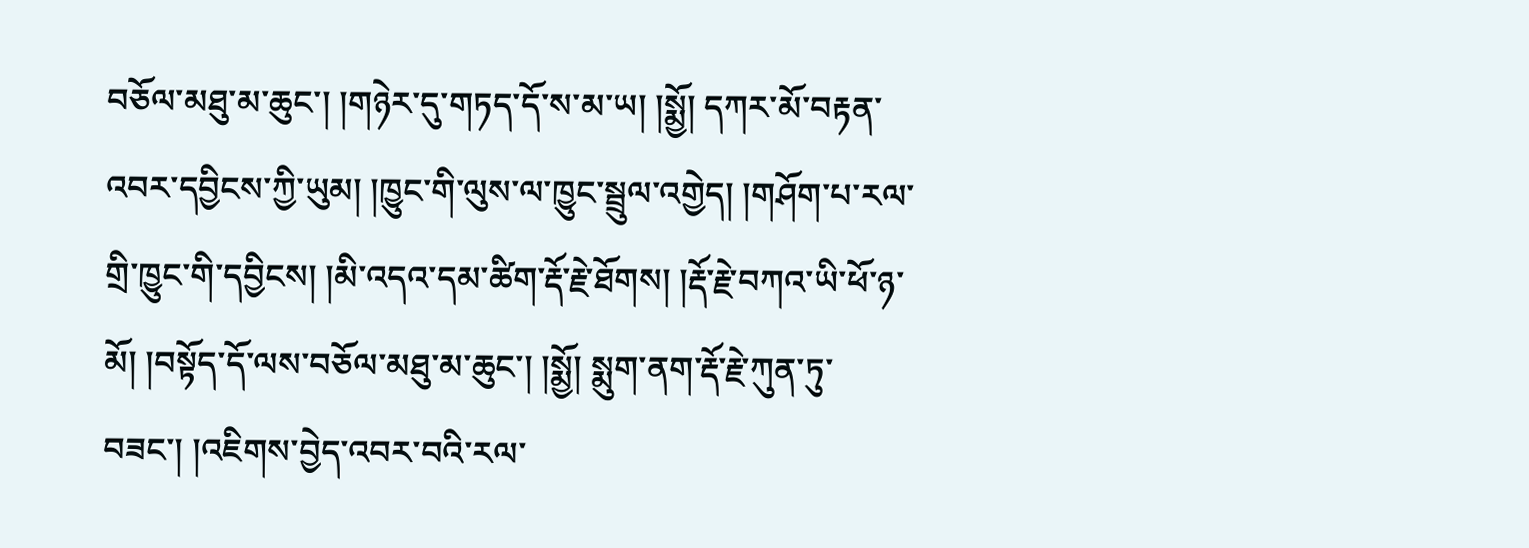བཅོལ་མཐུ་མ་ཆུང་། །གཉེར་དུ་གཏད་དོ་ས་མ་ཡ། །སྨྱོ། དཀར་མོ་བརྟན་འབར་དབྱིངས་ཀྱི་ཡུམ། །ཁྱུང་གི་ལུས་ལ་ཁྱུང་སྦྲུལ་འགྱེད། །གཤོག་པ་རལ་གྲི་ཁྱུང་གི་དབྱིངས། །མི་འདའ་དམ་ཚིག་རྡོ་རྗེ་ཐོགས། །རྡོ་རྗེ་བཀའ་ཡི་ཕོ་ཉ་མོ། །བསྟོད་དོ་ལས་བཅོལ་མཐུ་མ་ཆུང་། །སྨྱོ། སྨུག་ནག་རྡོ་རྗེ་ཀུན་ཏུ་བཟང་། །འཇིགས་བྱེད་འབར་བའི་རལ་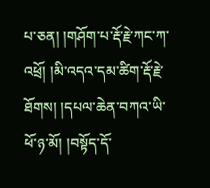པ་ཅན། །གཤོག་པ་རྡོ་རྗེ་ཀང་ཀ་འཕྲོ། །མི་འདའ་དམ་ཚིག་རྡོ་རྗེ་ཐོགས། །དཔལ་ཆེན་བཀའ་ཡི་ཕོ་ཉ་མོ། །བསྟོད་དོ་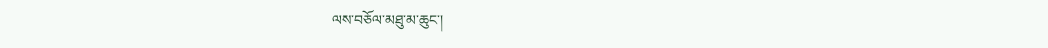ལས་བཅོལ་མཐུ་མ་ཆུང་།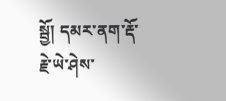སྦྱོ། དམར་ནག་རྡོ་རྗེ་ཡེ་ཤེས་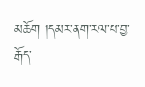མཆོག །དམར་ནག་རལ་པ་བྱ་རྒོད་